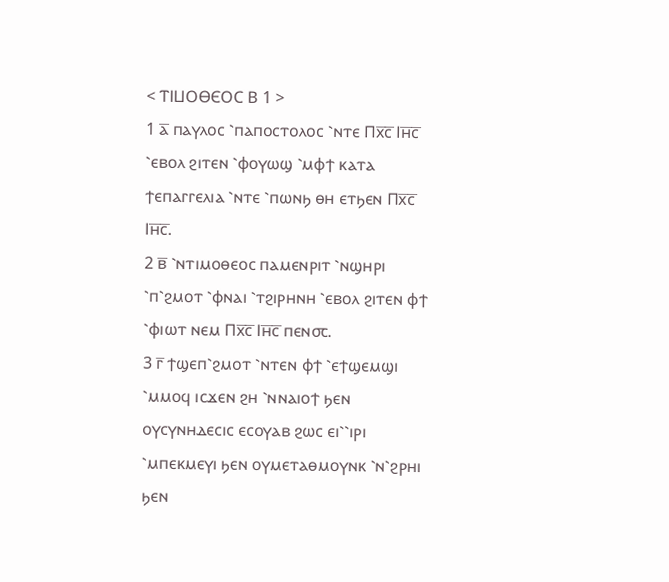< ⲦⲒⳘⲞⲐⲈⲞⲤ Ⲃ 1 >
1 ⲁ̅ ⲡⲁⲩⲗⲟⲥ ⳿ⲡⲁⲡⲟⲥⲧⲟⲗⲟⲥ ⳿ⲛⲧⲉ Ⲡⲭ̅ⲥ̅ Ⲓⲏ̅ⲥ̅ ⳿ⲉⲃⲟⲗ ϩⲓⲧⲉⲛ ⳿ⲫⲟⲩⲱϣ ⳿ⲙⲫϯ ⲕⲁⲧⲁ ϯⲉⲡⲁⲅⲅⲉⲗⲓⲁ ⳿ⲛⲧⲉ ⳿ⲡⲱⲛϧ ⲑⲏ ⲉⲧϧⲉⲛ Ⲡⲭ̅ⲥ̅ Ⲓⲏ̅ⲥ̅.
2 ⲃ̅ ⳿ⲛⲧⲓⲙⲟⲑⲉⲟⲥ ⲡⲁⲙⲉⲛⲣⲓⲧ ⳿ⲛϣⲏⲣⲓ ⳿ⲡ⳿ϩⲙⲟⲧ ⳿ⲫⲛⲁⲓ ⳿ⲧϩⲓⲣⲏⲛⲏ ⳿ⲉⲃⲟⲗ ϩⲓⲧⲉⲛ ⲫϯ ⳿ⲫⲓⲱⲧ ⲛⲉⲙ Ⲡⲭ̅ⲥ̅ Ⲓⲏ̅ⲥ̅ ⲡⲉⲛ⳪.
3 ⲅ̅ ϯϣⲉⲡ⳿ϩⲙⲟⲧ ⳿ⲛⲧⲉⲛ ⲫϯ ⳿ⲉϯϣⲉⲙϣⲓ ⳿ⲙⲙⲟϥ ⲓⲥϫⲉⲛ ϩⲏ ⳿ⲛⲛⲁⲓⲟϯ ϧⲉⲛ ⲟⲩⲥⲩⲛⲏⲇⲉⲥⲓⲥ ⲉⲥⲟⲩⲁⲃ ϩⲱⲥ ⲉⲓ⳿⳿ⲓⲣⲓ ⳿ⲙⲡⲉⲕⲙⲉⲩⲓ ϧⲉⲛ ⲟⲩⲙⲉⲧⲁⲑⲙⲟⲩⲛⲕ ⳿ⲛ⳿ϩⲣⲏⲓ ϧⲉⲛ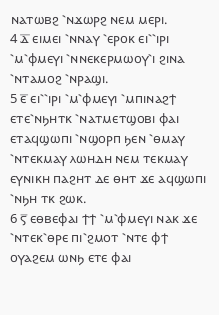ⲛⲁⲧⲱⲃϩ ⳿ⲛϫⲱⲣϩ ⲛⲉⲙ ⲙⲉⲣⲓ.
4 ⲇ̅ ⲉⲓⲙⲉⲓ ⳿ⲛⲛⲁⲩ ⳿ⲉⲣⲟⲕ ⲉⲓ⳿⳿ⲓⲣⲓ ⳿ⲙ⳿ⲫⲙⲉⲩⲓ ⳿ⲛⲛⲉⲕⲉⲣⲙⲱⲟⲩ⳿ⲓ ϩⲓⲛⲁ ⳿ⲛⲧⲁⲙⲟϩ ⳿ⲛⲣⲁϣⲓ.
5 ⲉ̅ ⲉⲓ⳿⳿ⲓⲣⲓ ⳿ⲙ⳿ⲫⲙⲉⲩⲓ ⳿ⲙⲡⲓⲛⲁϩϯ ⲉⲧⲉ⳿ⲛϧⲏⲧⲕ ⳿ⲛⲁⲧⲙⲉⲧϣⲟⲃⲓ ⲫⲁⲓ ⲉⲧⲁϥϣⲱⲡⲓ ⳿ⲛϣⲟⲣⲡ ϧⲉⲛ ⳿ⲑⲙⲁⲩ ⳿ⲛⲧⲉⲕⲙⲁⲩ ⲗⲱⲏⲇⲏ ⲛⲉⲙ ⲧⲉⲕⲙⲁⲩ ⲉⲩⲛⲓⲕⲏ ⲡⲁϩⲏⲧ ⲇⲉ ⲑⲏⲧ ϫⲉ ⲁϥϣⲱⲡⲓ ⳿ⲛϧⲏ ⲧⲕ ϩⲱⲕ.
6 ⲋ̅ ⲉⲑⲃⲉⲫⲁⲓ ϯϯ ⳿ⲙ⳿ⲫⲙⲉⲩⲓ ⲛⲁⲕ ϫⲉ ⳿ⲛⲧⲉⲕ⳿ⲑⲣⲉ ⲡⲓ⳿ϩⲙⲟⲧ ⳿ⲛⲧⲉ ⲫϯ ⲟⲩⲁϩⲉⲙ ⲱⲛϧ ⲉⲧⲉ ⲫⲁⲓ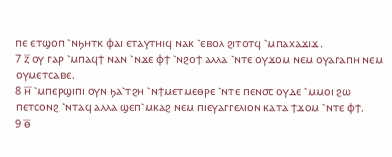ⲡⲉ ⲉⲧϣⲟⲡ ⳿ⲛϧⲏⲧⲕ ⲫⲁⲓ ⲉⲧⲁⲩⲧⲏⲓϥ ⲛⲁⲕ ⳿ⲉⲃⲟⲗ ϩⲓⲧⲟⲧϥ ⳿ⲙⲡⲁⲭⲁϫⲓϫ.
7 ⲍ̅ ⲟⲩ ⲅⲁⲣ ⳿ⲙⲡⲁϥϯ ⲛⲁⲛ ⳿ⲛϫⲉ ⲫϯ ⳿ⲛϩⲟϯ ⲁⲗⲗⲁ ⳿ⲛⲧⲉ ⲟⲩϫⲟⲙ ⲛⲉⲙ ⲟⲩⲁⲅⲁⲡⲏ ⲛⲉⲙ ⲟⲩⲙⲉⲧⲥⲁⲃⲉ.
8 ⲏ̅ ⳿ⲙⲡⲉⲣϣⲓⲡⲓ ⲟⲩⲛ ϧⲁ⳿ⲧϩⲏ ⳿ⲛϯⲙⲉⲧⲙⲉⲑⲣⲉ ⳿ⲛⲧⲉ ⲡⲉⲛ⳪ ⲟⲩⲇⲉ ⳿ⲙⲙⲟⲓ ϩⲱ ⲡⲉⲧⲥⲟⲛϩ ⳿ⲛⲧⲁϥ ⲁⲗⲗⲁ ϣⲉⲡ⳿ⲙⲕⲁϩ ⲛⲉⲙ ⲡⲓⲉⲩⲁⲅⲅⲉⲗⲓⲟⲛ ⲕⲁⲧⲁ ϯϫⲟⲙ ⳿ⲛⲧⲉ ⲫϯ.
9 ⲑ̅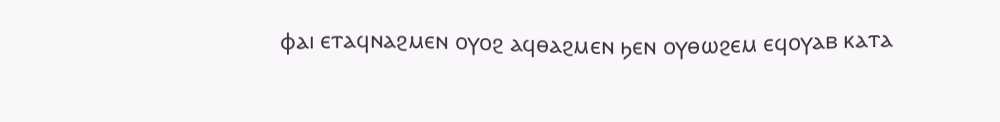ⲫⲁⲓ ⲉⲧⲁϥⲛⲁϩⲙⲉⲛ ⲟⲩⲟϩ ⲁϥⲑⲁϩⲙⲉⲛ ϧⲉⲛ ⲟⲩⲑⲱϩⲉⲙ ⲉϥⲟⲩⲁⲃ ⲕⲁⲧⲁ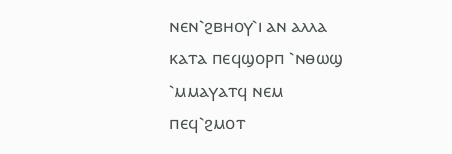ⲛⲉⲛ⳿ϩⲃⲏⲟⲩ⳿ⲓ ⲁⲛ ⲁⲗⲗⲁ ⲕⲁⲧⲁ ⲡⲉϥϣⲟⲣⲡ ⳿ⲛⲑⲱϣ ⳿ⲙⲙⲁⲩⲁⲧϥ ⲛⲉⲙ ⲡⲉϥ⳿ϩⲙⲟⲧ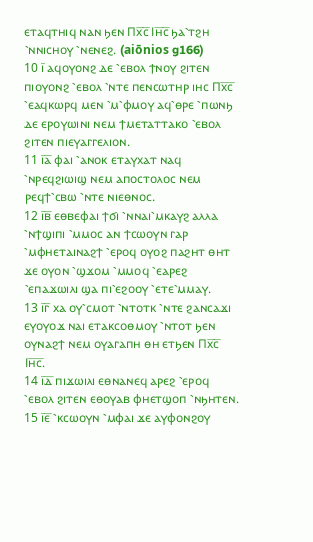ⲉⲧⲁϥⲧⲏⲓϥ ⲛⲁⲛ ϧⲉⲛ Ⲡⲭ̅ⲥ̅ Ⲓⲏ̅ⲥ̅ ϧⲁ⳿ⲧϩⲏ ⳿ⲛⲛⲓⲥⲏⲟⲩ ⳿ⲛⲉⲛⲉϩ. (aiōnios g166)
10 ⲓ̅ ⲁϥⲟⲩⲟⲛϩ ⲇⲉ ⳿ⲉⲃⲟⲗ ϯⲛⲟⲩ ϩⲓⲧⲉⲛ ⲡⲓⲟⲩⲟⲛϩ ⳿ⲉⲃⲟⲗ ⳿ⲛⲧⲉ ⲡⲉⲛⲥⲱⲧⲏⲣ ⲓⲏⲥ Ⲡⲭ̅ⲥ̅ ⳿ⲉⲁϥⲕⲱⲣϥ ⲙⲉⲛ ⳿ⲙ⳿ⲫⲙⲟⲩ ⲁϥ⳿ⲑⲣⲉ ⳿ⲡⲱⲛϧ ⲇⲉ ⲉⲣⲟⲩⲱⲓⲛⲓ ⲛⲉⲙ ϯⲙⲉⲧⲁⲧⲧⲁⲕⲟ ⳿ⲉⲃⲟⲗ ϩⲓⲧⲉⲛ ⲡⲓⲉⲩⲁⲅⲅⲉⲗⲓⲟⲛ.
11 ⲓ̅ⲁ̅ ⲫⲁⲓ ⳿ⲁⲛⲟⲕ ⲉⲧⲁⲩⲭⲁⲧ ⲛⲁϥ ⳿ⲛⲣⲉϥϩⲓⲱⲓϣ ⲛⲉⲙ ⲁⲡⲟⲥⲧⲟⲗⲟⲥ ⲛⲉⲙ ⲣⲉϥϯ⳿ⲥⲃⲱ ⳿ⲛⲧⲉ ⲛⲓⲉⲑⲛⲟⲥ.
12 ⲓ̅ⲃ̅ ⲉⲑⲃⲉⲫⲁⲓ ϯϭⲓ ⳿ⲛⲛⲁⲓ⳿ⲙⲕⲁⲩϩ ⲁⲗⲗⲁ ⳿ⲛϯϣⲓⲡⲓ ⳿ⲙⲙⲟⲥ ⲁⲛ ϯⲥⲱⲟⲩⲛ ⲅⲁⲣ ⳿ⲙⲫⲏⲉⲧⲁⲓⲛⲁϩϯ ⳿ⲉⲣⲟϥ ⲟⲩⲟϩ ⲡⲁϩⲏⲧ ⲑⲏⲧ ϫⲉ ⲟⲩⲟⲛ ⳿ϣϫⲟⲙ ⳿ⲙⲙⲟϥ ⳿ⲉⲁⲣⲉϩ ⳿ⲉⲡⲁϫⲱⲓⲗⲓ ϣⲁ ⲡⲓ⳿ⲉϩⲟⲟⲩ ⳿ⲉⲧⲉ⳿ⲙⲙⲁⲩ.
13 ⲓ̅ⲅ̅ ⲭⲁ ⲟⲩ⳿ⲥⲙⲟⲧ ⳿ⲛⲧⲟⲧⲕ ⳿ⲛⲧⲉ ϩⲁⲛⲥⲁϫⲓ ⲉⲩⲟⲩⲟϫ ⲛⲁⲓ ⲉⲧⲁⲕⲥⲟⲑⲙⲟⲩ ⳿ⲛⲧⲟⲧ ϧⲉⲛ ⲟⲩⲛⲁϩϯ ⲛⲉⲙ ⲟⲩⲁⲅⲁⲡⲏ ⲑⲏ ⲉⲧϧⲉⲛ Ⲡⲭ̅ⲥ̅ Ⲓⲏ̅ⲥ̅.
14 ⲓ̅ⲇ̅ ⲡⲓϫⲱⲓⲗⲓ ⲉⲑⲛⲁⲛⲉϥ ⲁⲣⲉϩ ⳿ⲉⲣⲟϥ ⳿ⲉⲃⲟⲗ ϩⲓⲧⲉⲛ ⲉⲑⲟⲩⲁⲃ ⲫⲏⲉⲧϣⲟⲡ ⳿ⲛϧⲏⲧⲉⲛ.
15 ⲓ̅ⲉ̅ ⳿ⲕⲥⲱⲟⲩⲛ ⳿ⲙⲫⲁⲓ ϫⲉ ⲁⲩⲫⲟⲛϩⲟⲩ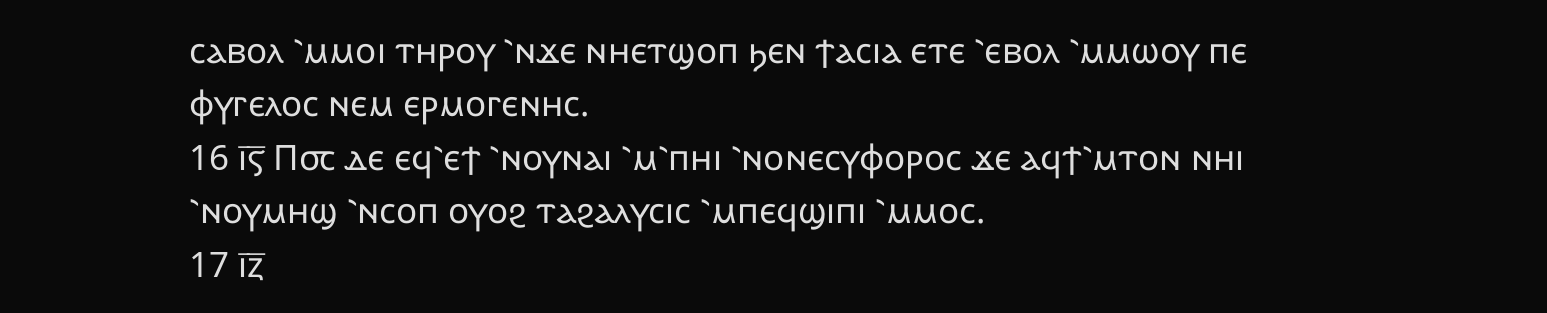ⲥⲁⲃⲟⲗ ⳿ⲙⲙⲟⲓ ⲧⲏⲣⲟⲩ ⳿ⲛϫⲉ ⲛⲏⲉⲧϣⲟⲡ ϧⲉⲛ ϯⲁⲥⲓⲁ ⲉⲧⲉ ⳿ⲉⲃⲟⲗ ⳿ⲙⲙⲱⲟⲩ ⲡⲉ ⲫⲩⲅⲉⲗⲟⲥ ⲛⲉⲙ ⲉⲣⲙⲟⲅⲉⲛⲏⲥ.
16 ⲓ̅ⲋ̅ Ⲡ⳪ ⲇⲉ ⲉϥ⳿ⲉϯ ⳿ⲛⲟⲩⲛⲁⲓ ⳿ⲙ⳿ⲡⲏⲓ ⳿ⲛⲟⲛⲉⲥⲩⲫⲟⲣⲟⲥ ϫⲉ ⲁϥϯ⳿ⲙⲧⲟⲛ ⲛⲏⲓ ⳿ⲛⲟⲩⲙⲏϣ ⳿ⲛⲥⲟⲡ ⲟⲩⲟϩ ⲧⲁϩⲁⲗⲩⲥⲓⲥ ⳿ⲙⲡⲉϥϣⲓⲡⲓ ⳿ⲙⲙⲟⲥ.
17 ⲓ̅ⲍ̅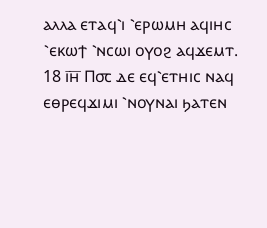ⲁⲗⲗⲁ ⲉⲧⲁϥ⳿ⲓ ⳿ⲉⲣⲱⲙⲏ ⲁϥⲓⲏⲥ ⳿ⲉⲕⲱϯ ⳿ⲛⲥⲱⲓ ⲟⲩⲟϩ ⲁϥϫⲉⲙⲧ.
18 ⲓ̅ⲏ̅ Ⲡ⳪ ⲇⲉ ⲉϥ⳿ⲉⲧⲏⲓⲥ ⲛⲁϥ ⲉⲑⲣⲉϥϫⲓⲙⲓ ⳿ⲛⲟⲩⲛⲁⲓ ϧⲁⲧⲉⲛ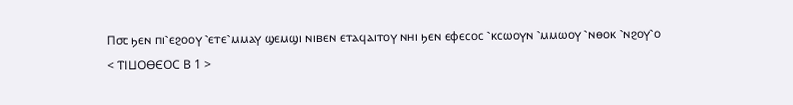Ⲡ⳪ ϧⲉⲛ ⲡⲓ⳿ⲉϩⲟⲟⲩ ⳿ⲉⲧⲉ⳿ⲙⲙⲁⲩ ϣⲉⲙϣⲓ ⲛⲓⲃⲉⲛ ⲉⲧⲁϥⲁⲓⲧⲟⲩ ⲛⲏⲓ ϧⲉⲛ ⲉⲫⲉⲥⲟⲥ ⳿ⲕⲥⲱⲟⲩⲛ ⳿ⲙⲙⲱⲟⲩ ⳿ⲛⲑⲟⲕ ⳿ⲛϩⲟⲩ⳿ⲟ
< ⲦⲒⳘⲞⲐⲈⲞⲤ Ⲃ 1 >